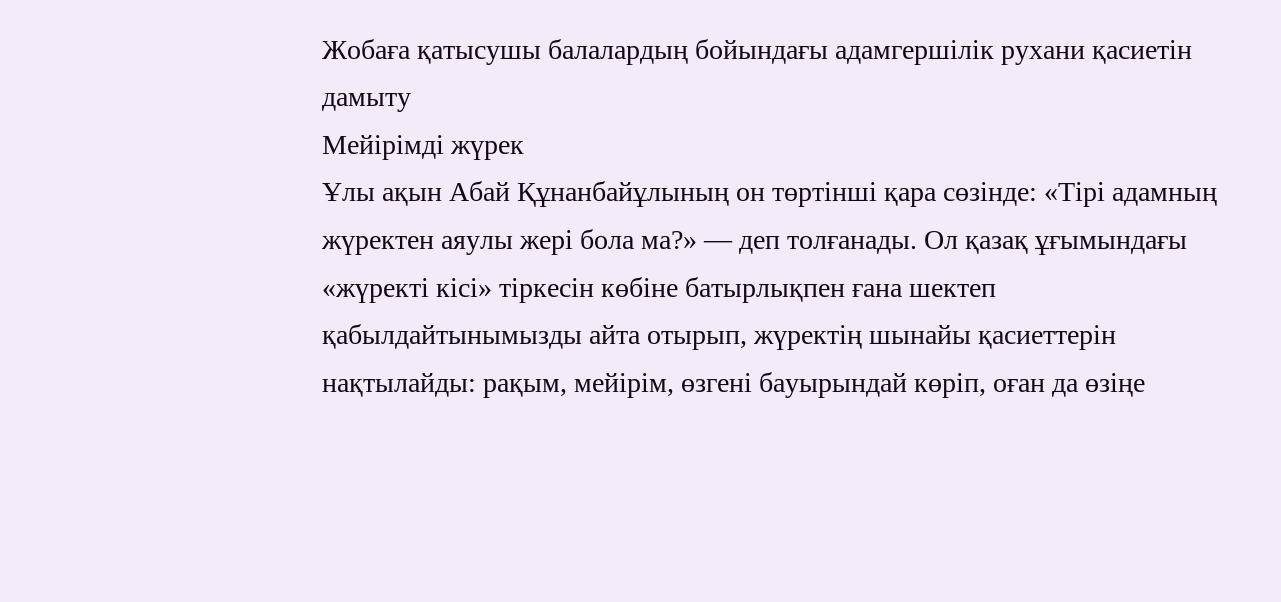Жобаға қатысушы балалардың бойындағы адамгершілік рухани қасиетін дамыту
Мейірімді жүрек
Ұлы ақын Абай Құнанбайұлының он төртінші қара сөзінде: «Тірі адамның жүректен аяулы жері бола ма?» — деп толғанады. Ол қазақ ұғымындағы «жүректі кісі» тіркесін көбіне батырлықпен ғана шектеп қабылдайтынымызды айта отырып, жүректің шынайы қасиеттерін нақтылайды: рақым, мейірім, өзгені бауырындай көріп, оған да өзіңе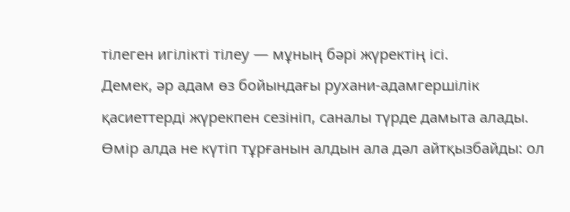тілеген игілікті тілеу — мұның бәрі жүректің ісі.
Демек, әр адам өз бойындағы рухани-адамгершілік қасиеттерді жүрекпен сезініп, саналы түрде дамыта алады. Өмір алда не күтіп тұрғанын алдын ала дәл айтқызбайды: ол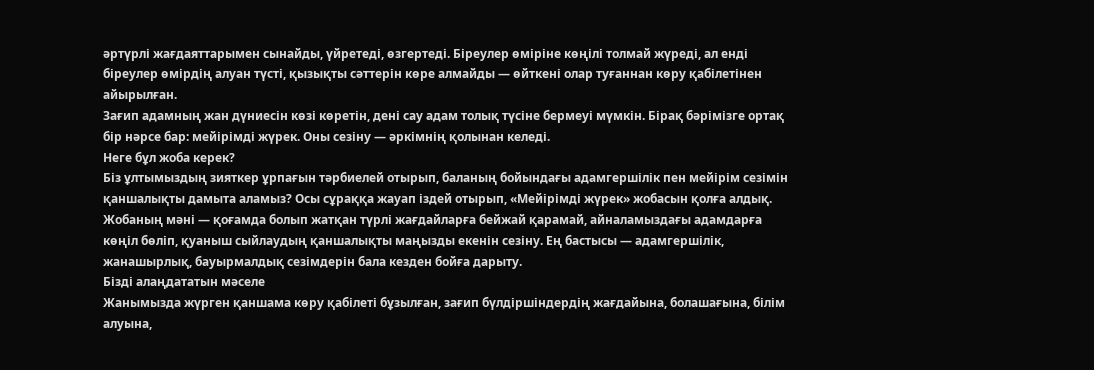әртүрлі жағдаяттарымен сынайды, үйретеді, өзгертеді. Біреулер өміріне көңілі толмай жүреді, ал енді біреулер өмірдің алуан түсті, қызықты сәттерін көре алмайды — өйткені олар туғаннан көру қабілетінен айырылған.
Зағип адамның жан дүниесін көзі көретін, дені сау адам толық түсіне бермеуі мүмкін. Бірақ бәрімізге ортақ бір нәрсе бар: мейірімді жүрек. Оны сезіну — әркімнің қолынан келеді.
Неге бұл жоба керек?
Біз ұлтымыздың зияткер ұрпағын тәрбиелей отырып, баланың бойындағы адамгершілік пен мейірім сезімін қаншалықты дамыта аламыз? Осы сұраққа жауап іздей отырып, «Мейірімді жүрек» жобасын қолға алдық. Жобаның мәні — қоғамда болып жатқан түрлі жағдайларға бейжай қарамай, айналамыздағы адамдарға көңіл бөліп, қуаныш сыйлаудың қаншалықты маңызды екенін сезіну. Ең бастысы — адамгершілік, жанашырлық, бауырмалдық сезімдерін бала кезден бойға дарыту.
Бізді алаңдататын мәселе
Жанымызда жүрген қаншама көру қабілеті бұзылған, зағип бүлдіршіндердің жағдайына, болашағына, білім алуына,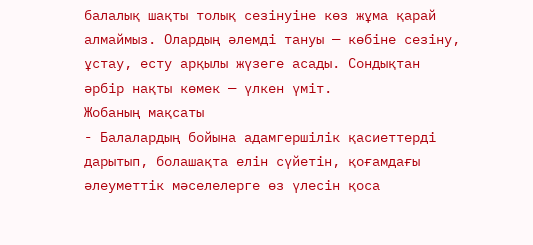балалық шақты толық сезінуіне көз жұма қарай алмаймыз. Олардың әлемді тануы — көбіне сезіну, ұстау, есту арқылы жүзеге асады. Сондықтан әрбір нақты көмек — үлкен үміт.
Жобаның мақсаты
- Балалардың бойына адамгершілік қасиеттерді дарытып, болашақта елін сүйетін, қоғамдағы әлеуметтік мәселелерге өз үлесін қоса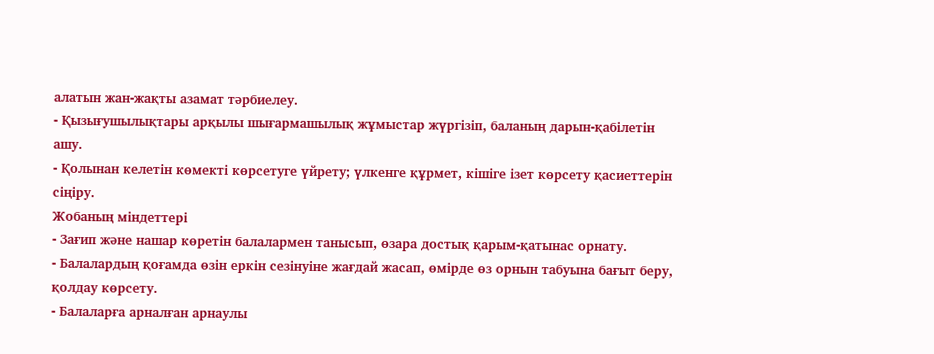алатын жан-жақты азамат тәрбиелеу.
- Қызығушылықтары арқылы шығармашылық жұмыстар жүргізіп, баланың дарын-қабілетін ашу.
- Қолынан келетін көмекті көрсетуге үйрету; үлкенге құрмет, кішіге ізет көрсету қасиеттерін сіңіру.
Жобаның міндеттері
- Зағип және нашар көретін балалармен танысып, өзара достық қарым-қатынас орнату.
- Балалардың қоғамда өзін еркін сезінуіне жағдай жасап, өмірде өз орнын табуына бағыт беру, қолдау көрсету.
- Балаларға арналған арнаулы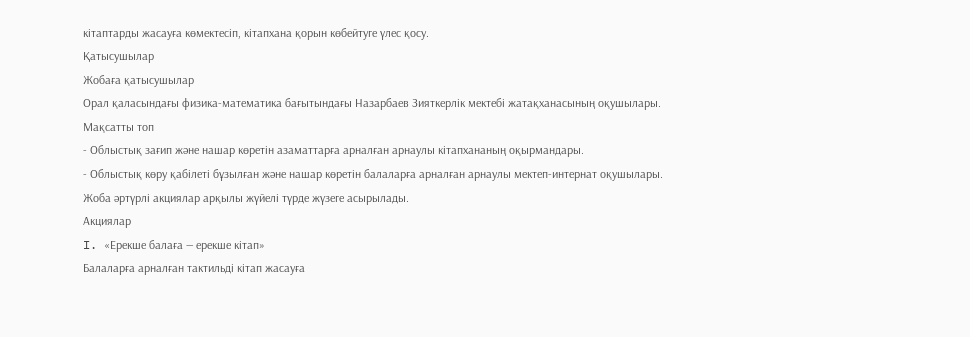кітаптарды жасауға көмектесіп, кітапхана қорын көбейтуге үлес қосу.
Қатысушылар
Жобаға қатысушылар
Орал қаласындағы физика-математика бағытындағы Назарбаев Зияткерлік мектебі жатақханасының оқушылары.
Мақсатты топ
- Облыстық зағип және нашар көретін азаматтарға арналған арнаулы кітапхананың оқырмандары.
- Облыстық көру қабілеті бұзылған және нашар көретін балаларға арналған арнаулы мектеп-интернат оқушылары.
Жоба әртүрлі акциялар арқылы жүйелі түрде жүзеге асырылады.
Акциялар
I. «Ерекше балаға — ерекше кітап»
Балаларға арналған тактильді кітап жасауға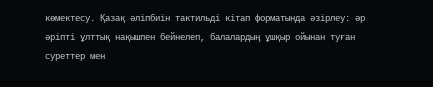көмектесу. Қазақ әліпбиін тактильді кітап форматында әзірлеу: әр әріпті ұлттық нақышпен бейнелеп, балалардың ұшқыр ойынан туған суреттер мен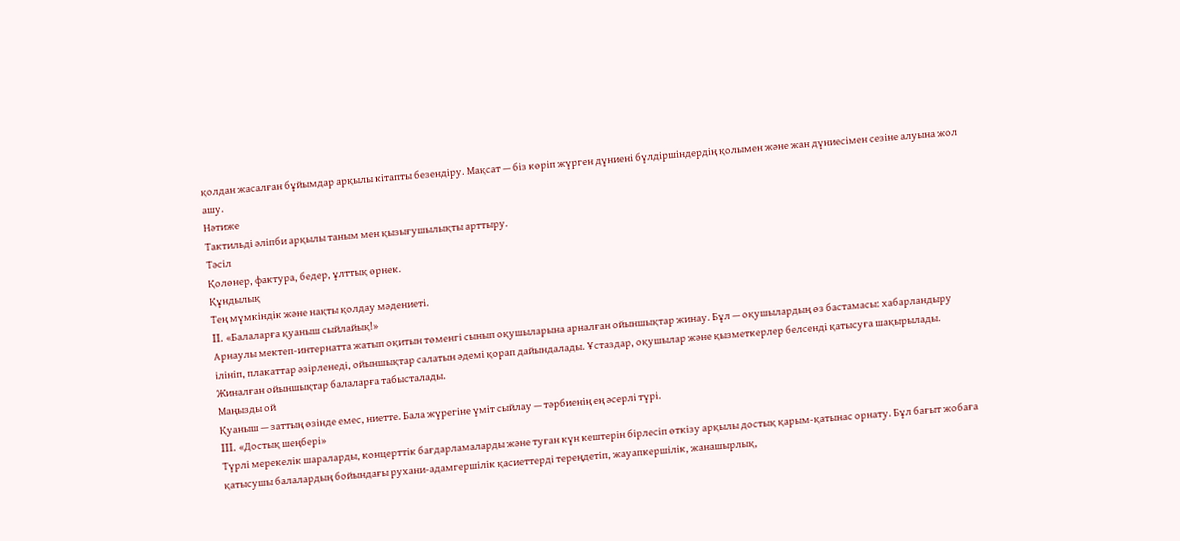қолдан жасалған бұйымдар арқылы кітапты безендіру. Мақсат — біз көріп жүрген дүниені бүлдіршіндердің қолымен және жан дүниесімен сезіне алуына жол ашу.
Нәтиже
Тактильді әліпби арқылы таным мен қызығушылықты арттыру.
Тәсіл
Қолөнер, фактура, бедер, ұлттық өрнек.
Құндылық
Тең мүмкіндік және нақты қолдау мәдениеті.
II. «Балаларға қуаныш сыйлайық!»
Арнаулы мектеп-интернатта жатып оқитын төменгі сынып оқушыларына арналған ойыншықтар жинау. Бұл — оқушылардың өз бастамасы: хабарландыру ілініп, плакаттар әзірленеді, ойыншықтар салатын әдемі қорап дайындалады. Ұстаздар, оқушылар және қызметкерлер белсенді қатысуға шақырылады. Жиналған ойыншықтар балаларға табысталады.
Маңызды ой
Қуаныш — заттың өзінде емес, ниетте. Бала жүрегіне үміт сыйлау — тәрбиенің ең әсерлі түрі.
III. «Достық шеңбері»
Түрлі мерекелік шараларды, концерттік бағдарламаларды және туған күн кештерін бірлесіп өткізу арқылы достық қарым-қатынас орнату. Бұл бағыт жобаға қатысушы балалардың бойындағы рухани-адамгершілік қасиеттерді тереңдетіп, жауапкершілік, жанашырлық,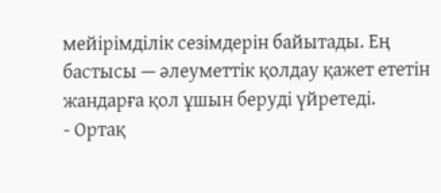мейірімділік сезімдерін байытады. Ең бастысы — әлеуметтік қолдау қажет ететін жандарға қол ұшын беруді үйретеді.
- Ортақ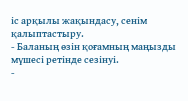іс арқылы жақындасу, сенім қалыптастыру.
- Баланың өзін қоғамның маңызды мүшесі ретінде сезінуі.
-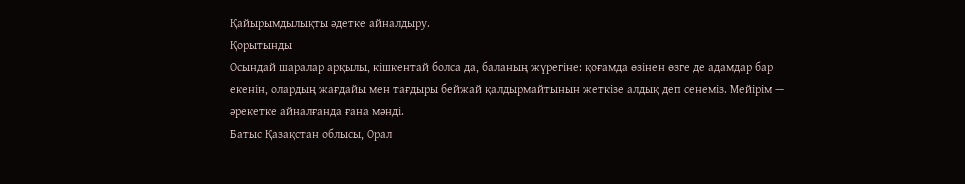Қайырымдылықты әдетке айналдыру.
Қорытынды
Осындай шаралар арқылы, кішкентай болса да, баланың жүрегіне: қоғамда өзінен өзге де адамдар бар екенін, олардың жағдайы мен тағдыры бейжай қалдырмайтынын жеткізе алдық деп сенеміз. Мейірім — әрекетке айналғанда ғана мәнді.
Батыс Қазақстан облысы, Орал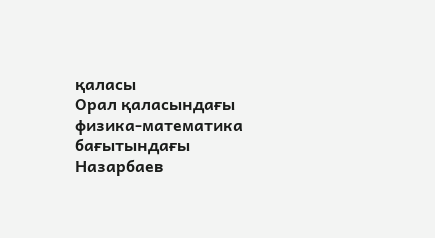қаласы
Орал қаласындағы физика-математика бағытындағы Назарбаев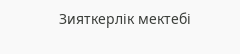Зияткерлік мектебі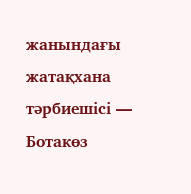жанындағы жатақхана тәрбиешісі — Ботакөз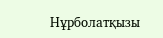Нұрболатқызы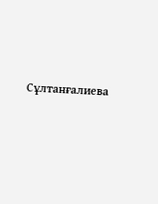Сұлтанғалиева